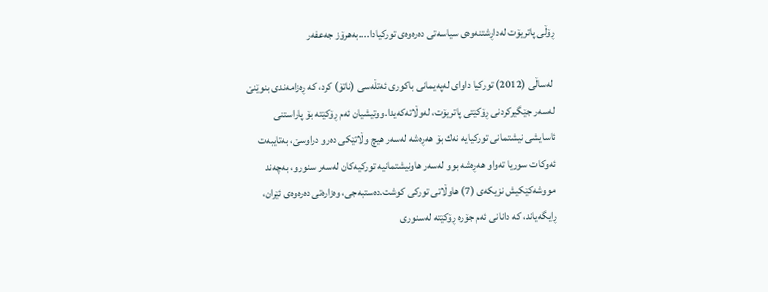ڕۆڵی پاتریۆت له‌داڕشتنه‌وه‌ی سیاسه‌تی ده‌ره‌وه‌ی توركیادا....به‌هرۆز جه‌عفه‌ر

 له‌ساڵی (2012) توركیا داوای له‌په‌یمانی باكوری ئه‌تڵه‌سی (ناتۆ) كرد، كه‌ ڕه‌زامه‌ندی بنوێنێ له‌سه‌ر جێگیركردنی ڕۆكێتی پاتریۆت، له‌وڵاته‌كه‌یدا.ووتیشیان ئه‌م ڕۆكێته‌ بۆ پاراستنی ئاسایشی نیشتمانی توركیایه‌ نه‌ك بۆ هه‌ڕه‌شه‌ له‌سه‌ر هیچ وڵاتێكی ده‌رو دراوسێ، به‌تایبه‌ت ئه‌وكات سوریا ته‌واو هه‌ڕه‌شه‌ بوو له‌سه‌ر هاونیشتمانیه‌ توركیه‌كان له‌سه‌ر سنورو، به‌چه‌ند مووشه‌كێكیش نزیكه‌ی (7) هاوڵاتی توركی كوشت.ده‌ستبه‌جی، وه‌زاره‌تی ده‌ره‌وه‌ی ئێران، ڕایگه‌یاند، كه‌ دانانی ئه‌م جۆره‌ ڕۆكێته‌ له‌سنوری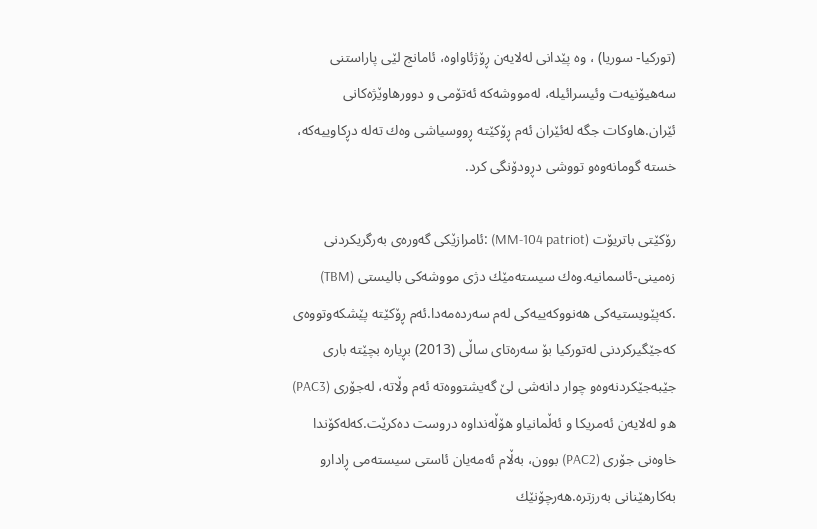(توركیا- سوریا) ، وه‌ پێدانی له‌لایه‌ن ڕۆژئاواوه‌، ئامانج لێی پاراستنی سه‌هیۆنیه‌ت وئیسرائیله‌، له‌مووشه‌كه‌ ئه‌تۆمی و دوورهاوێژه‌كانی ئێران.هاوكات جگه‌ له‌ئێران ئه‌م ڕۆكێته‌ ڕووسیاشی وه‌ك ته‌له‌ دڕكاوییه‌كه‌، خسته‌ گومانه‌وه‌و تووشی دڕودۆنگی كرد.

رۆكێتی باتریۆت (MM-104 patriot) :ئامرازێكی گه‌وره‌ی به‌رگریكردنی زه‌مینی-ئاسمانیه‌.وه‌ك سیسته‌مێك دژی مووشه‌كی بالیستی (TBM) .كه‌پێویستیه‌كی هه‌نووكه‌ییه‌كی له‌م سه‌رده‌مه‌دا.ئه‌م ڕۆكێته‌ پێشكه‌وتووه‌ی كه‌جێگیركردنی له‌توركیا بۆ سه‌ره‌تای ساڵی (2013) بڕیاره‌ بچێته‌ باری جێبه‌جێكردنه‌وه‌و چوار دانه‌شی لێ گه‌یشتووه‌ته‌ ئه‌م وڵاته‌، له‌جۆری (PAC3) ه‌و له‌لایه‌ن ئه‌مریكا و ئه‌ڵمانیاو هۆڵه‌نداوه‌ دروست ده‌كرێت.كه‌له‌كۆندا خاوه‌نی جۆری (PAC2) بوون، به‌ڵام ئه‌مه‌یان ئاستی سیسته‌می ڕادارو به‌كارهێنانی به‌رزتره‌.هه‌رچۆنێك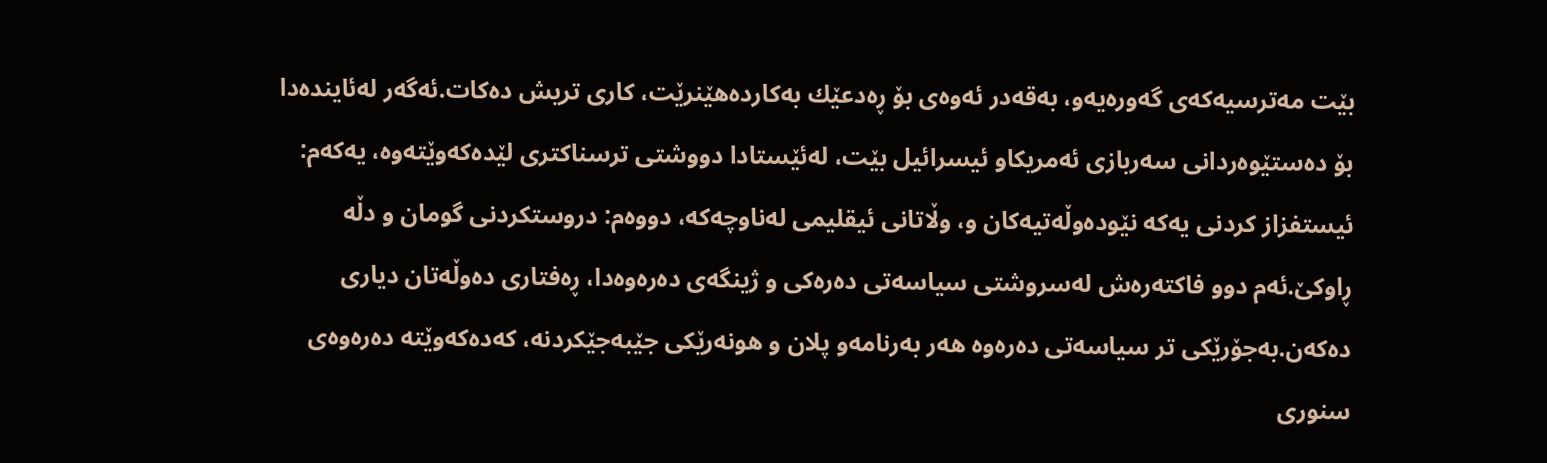بێت مه‌ترسیه‌كه‌ی گه‌وره‌یه‌و، به‌قه‌در ئه‌وه‌ی بۆ ڕه‌دعێك به‌كارده‌هێنرێت، كاری تریش ده‌كات.ئه‌گه‌ر له‌ئاینده‌دا بۆ ده‌ستێوه‌ردانی سه‌ربازی ئه‌مریكاو ئیسرائیل بێت، له‌ئێستادا دووشتی ترسناكتری لێده‌كه‌وێته‌وه‌، یه‌كه‌م: ئیستفزاز كردنی یه‌كه‌ نێوده‌وڵه‌تیه‌كان و، وڵاتانی ئیقلیمی له‌ناوچه‌كه‌، دووه‌م: دروستكردنی گومان و دڵه‌ ڕاوكێ.ئه‌م دوو فاكته‌ره‌ش له‌سروشتی سیاسه‌تی ده‌ره‌كی و ژینگه‌ی ده‌ره‌وه‌دا، ڕه‌فتاری ده‌وڵه‌تان دیاری ده‌كه‌ن.به‌جۆرێكی تر سیاسه‌تی ده‌ره‌وه‌ هه‌ر به‌رنامه‌و پلان و هونه‌رێكی جێبه‌جێكردنه‌، كه‌ده‌كه‌وێته‌ ده‌ره‌وه‌ی سنوری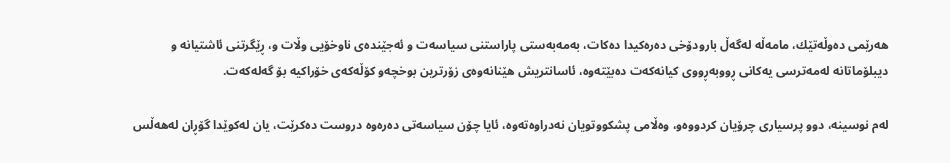هه‌رێمی ده‌وڵه‌تێك، مامه‌ڵه‌ له‌گه‌ڵ بارودۆخی ده‌ره‌كیدا ده‌كات، به‌مه‌به‌ستی پاراستنی سیاسه‌ت و ئه‌جێنده‌ی ناوخۆیی وڵات و، ڕێگرتنی ئاشتیانه‌ و دیبلۆماتانه‌ له‌مه‌ترسی یه‌كانی ڕووبه‌ڕووی كیانه‌كه‌ت ده‌بێته‌وه‌، ئاسانتریش هێنانه‌وه‌ی زۆرترین بوخچه‌و كۆڵه‌كه‌ی خۆراكیه‌ بۆ گه‌له‌كه‌ت.

له‌م نوسینه‌، دوو پرسیاری چرۆیان كردووه‌و، وه‌ڵامی پشكووتویان نه‌دراوه‌ته‌وه‌، ئایا چۆن سیاسه‌تی ده‌ره‌وه‌ دروست ده‌كرێت، یان له‌كوێدا گۆڕان له‌هه‌ڵس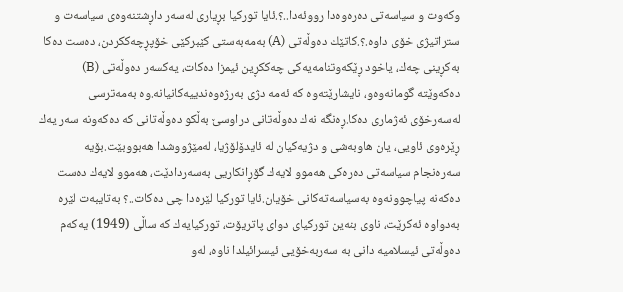وكه‌وت و سیاسه‌تی ده‌ره‌وه‌دا رووئه‌دا..؟.ئایا توركیا بڕیاری له‌سه‌ر داڕشتنه‌وه‌ی سیاسه‌ت و ستراتیژی خۆی داوه‌.؟.كاتێك ده‌وڵه‌تی (A) به‌مه‌به‌ستی كێبركێی خۆپڕچه‌ككردن، ده‌ست ده‌كا به‌كڕینی چه‌ك، یاخود ڕێكه‌وتنامه‌یه‌كی چه‌ككڕین ئیمزا ده‌كات، یه‌كسه‌ر ده‌وڵه‌تی (B) ده‌كه‌وێته‌ گومانه‌وه‌و، نایشارێته‌وه‌ كه‌ ئه‌مه‌ دژی به‌رژه‌وه‌ندییه‌كانیانه‌.وه‌ به‌مه‌ترسی له‌سه‌رخۆی ئه‌ژماری ده‌كا.ڕه‌نگه‌ نه‌ك ده‌وڵه‌تانی دراوسێ به‌ڵكو ده‌وڵه‌تانی كه‌ ده‌كه‌ونه‌ سه‌ر یه‌ك ڕێره‌وی ئاویی، یان هاوبه‌شی و دژیه‌كیان له‌ ئایدۆلۆژیا، له‌مێژووشدا هه‌بووبێت.بۆیه‌ سه‌ره‌نجام سیاسه‌تی ده‌ره‌كی هه‌موو لایه‌ك گۆڕانكاریی به‌سه‌ردادێت، هه‌موو لایه‌ك ده‌ست ده‌كه‌نه‌ پیاچوونه‌وه‌ به‌سیاسه‌ته‌كانی خۆیان.ئایا توركیا لێره‌دا چی ده‌كات..؟ به‌تایبه‌ت لێره‌ به‌دواوه‌ ئه‌كرێت، ناوی بنه‌ین توركیای دوای پاتریۆت، توركیایه‌ك كه‌ ساڵی (1949) یه‌كه‌م ده‌وڵه‌تی ئیسلامیه‌ دانی به‌ سه‌ربه‌خۆیی ئیسرائیلدا ناوه‌، له‌و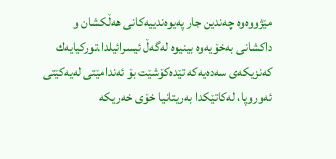مێژووه‌وه‌ چه‌ندین جار په‌یوه‌ندییه‌كانی هه‌ڵكشان و داكشانی به‌خۆیه‌وه‌ بینیوه‌ له‌گه‌ڵ ئیسرائیلدا.توركیایه‌ك كه‌نزیكه‌ی سه‌ده‌یه‌كه‌ تێده‌كۆشێت بۆ ئه‌ندامێتی له‌یه‌كێتی ئه‌وروپا، له‌كاتێكدا به‌ریتانیا خۆی خه‌ریكه‌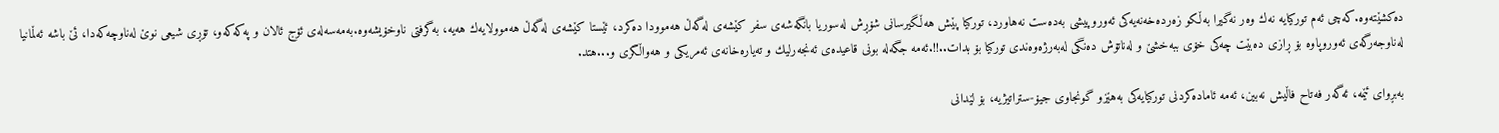ده‌كشێته‌وه‌.كه‌چی ئه‌م توركیایه‌ نه‌ك وه‌ر نه‌گیرا به‌ڵكو زه‌رده‌خه‌نه‌یه‌كی ئه‌وروپیشی به‌ده‌ست نه‌هاورد، توركیا پێش هه‌ڵگیرسانی شۆڕش له‌سوریا بانگه‌شه‌ی سفر كێشه‌ی له‌گه‌ڵ هه‌موودا ده‌كرد، ئێستا كێشه‌ی له‌گه‌ڵ هه‌موولایه‌ك هه‌یه‌، به‌گرفتی ناوخۆیشه‌وه‌.به‌مه‌سه‌له‌ی ئۆج ئالان و په‌كه‌كه‌و، تۆڕی شیعی نوێ له‌ناوچه‌كه‌دا، ئێ باشه‌ ئه‌ڵمانیا له‌ناوجه‌رگه‌ی ئه‌وروپاوه‌ بۆ ڕازی ده‌بێت چه‌كی خۆی ببه‌خشێ و له‌ناتۆش ده‌نگی له‌به‌رژه‌وه‌ندی توركیا بۆ بدات..!!.ئه‌مه‌ جگه‌له‌ بونی قاعیده‌ی ئه‌نجه‌رلیك و ته‌یاره‌خانه‌ی ئه‌مریكی و هه‌واڵگری و...هتد.

به‌بڕوای ئێمه‌، ئه‌گه‌ر فه‌تاح فاڵیش نه‌بین، ئه‌مه‌ ئاماده‌كردنی توركیایه‌كی به‌هێزو گونجاوی جیۆ-ستراتیژیه‌، بۆ لێدانی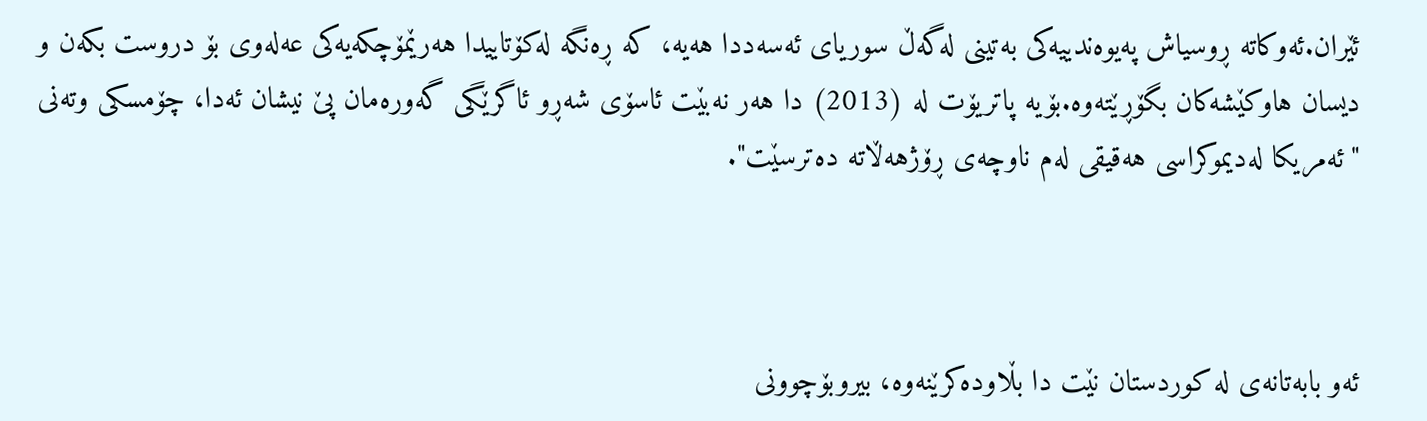ئێران.ئه‌وكاته‌ ڕوسیاش په‌یوه‌ندییه‌كی به‌تینی له‌گه‌ڵ سوریای ئه‌سه‌ددا هه‌یه‌، كه‌ ڕه‌نگه‌ له‌كۆتاییدا هه‌رێمۆچكه‌یه‌كی عه‌له‌وی بۆ دروست بكه‌ن و دیسان هاوكێشه‌كان بگۆڕێته‌وه‌.بۆیه‌ پاتریۆت له‌ (2013) دا هه‌ر نه‌بێت ئاسۆی شه‌ڕو ئاگرێگی گه‌وره‌مان پێ نیشان ئه‌دا، چۆمسكی وته‌نی "ئه‌مریكا له‌دیموكراسی هه‌قیقی له‌م ناوچه‌ی ڕۆژهه‌ڵاته‌ ده‌ترسێت".



ئه‌و بابه‌تانه‌ی له‌ کوردستان نێت دا بڵاوده‌کرێنه‌وه‌، بیروبۆچوونی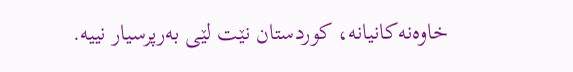خاوه‌نه‌کانیانه‌، کوردستان نێت لێی به‌رپرسیار نییه‌.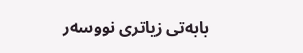بابەتی زیاتری نووسەر